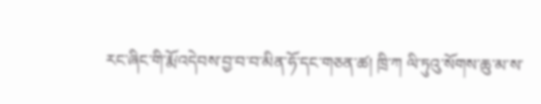རང་ཞིང་གི་རྨོ་འདེབས་བྱ་བ་བ་མིན་ཧོ་དང་གཅན་ཚ། ཁྲི་ཀ ལི་ཏུའུ་སོགས་ཆུ་མ་ས་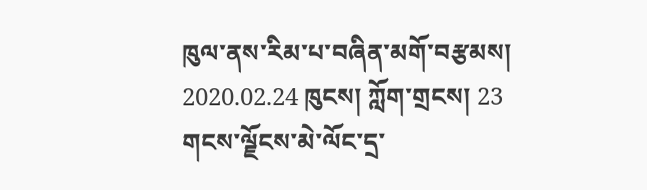ཁུལ་ནས་རིམ་པ་བཞིན་མགོ་བརྩམས།
2020.02.24 ཁུངས། ཀློག་གྲངས། 23
གངས་ལྗོངས་མེ་ལོང་དྲ་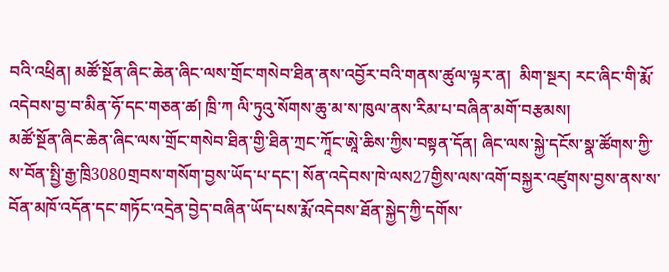བའི་འཕྲིན། མཚོ་སྔོན་ཞིང་ཆེན་ཞིང་ལས་གྲོང་གསེབ་ཐིན་ནས་འབྱོར་བའི་གནས་ཚུལ་ལྟར་ན།  མིག་སྔར། རང་ཞིང་གི་རྨོ་འདེབས་བྱ་བ་མིན་ཧོ་དང་གཅན་ཚ། ཁྲི་ཀ ལི་ཏུའུ་སོགས་ཆུ་མ་ས་ཁུལ་ནས་རིམ་པ་བཞིན་མགོ་བརྩམས།
མཚོ་སྔོན་ཞིང་ཆེན་ཞིང་ལས་གྲོང་གསེབ་ཐིན་གྱི་ཐིན་ཀྲང་ཀཱོང་ཨཱེ་ཆིས་ཀྱིས་བསྟན་དོན། ཞིང་ལས་སྐྱེ་དངོས་སྣ་ཚོགས་ཀྱི་ས་བོན་སྤྱི་རྒྱ་ཁྲི3080གྲབས་གསོག་བྱས་ཡོད་པ་དང་། སོན་འདེབས་ཁེ་ལས27གྱིས་ལས་འགོ་བསྐྱར་འཛུགས་བྱས་ནས་ས་བོན་མཁོ་འདོན་དང་གཏོང་འདྲེན་བྱེད་བཞིན་ཡོད་པས་རྨོ་འདེབས་ཐོན་སྐྱེད་ཀྱི་དགོས་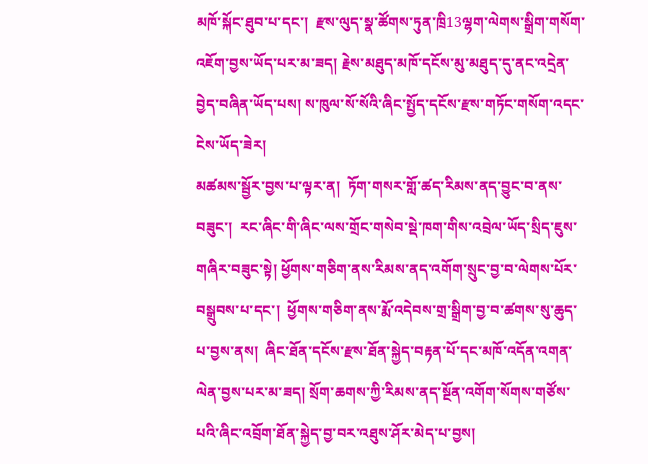མཁོ་སྐོང་ཐུབ་པ་དང་།  རྫས་ལུད་སྣ་ཚོགས་ཏུན་ཁྲི13ལྷག་ལེགས་སྒྲིག་གསོག་འཇོག་བྱས་ཡོད་པར་མ་ཟད། རྗེས་མཐུད་མཁོ་དངོས་མུ་མཐུད་དུ་ནང་འདྲེན་བྱེད་བཞིན་ཡོད་པས། ས་ཁུལ་སོ་སོའི་ཞིང་སྤྱོད་དངོས་རྫས་གཏོང་གསོག་འདང་ངེས་ཡོད་ཟེར།
མཚམས་སྦྱོར་བྱས་པ་ལྟར་ན།  ཏོག་གསར་གློ་ཚད་རིམས་ནད་བྱུང་བ་ནས་བཟུང་།  རང་ཞིང་གི་ཞིང་ལས་གྲོང་གསེབ་སྡེ་ཁག་གིས་འབྲེལ་ཡོད་སྲིད་ཇུས་གཞིར་བཟུང་སྟེ། ཕྱོགས་གཅིག་ནས་རིམས་ནད་འགོག་སྲུང་བྱ་བ་ལེགས་པོར་བསྒྲུབས་པ་དང་།  ཕྱོགས་གཅིག་ནས་རྨོ་འདེབས་གྲ་སྒྲིག་བྱ་བ་ཚགས་སུ་ཆུད་པ་བྱས་ནས།  ཞིང་ཐོན་དངོས་རྫས་ཐོན་སྐྱེད་བརྟན་པོ་དང་མཁོ་འདོན་འགན་ལེན་བྱས་པར་མ་ཟད། སྲོག་ཆགས་ཀྱི་རིམས་ནད་སྔོན་འགོག་སོགས་གཙོས་པའི་ཞིང་འབྲོག་ཐོན་སྐྱེད་བྱ་བར་འཐུས་ཤོར་མེད་པ་བྱས།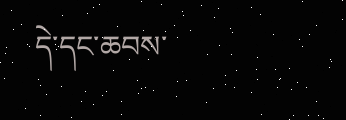དེ་དང་ཆབས་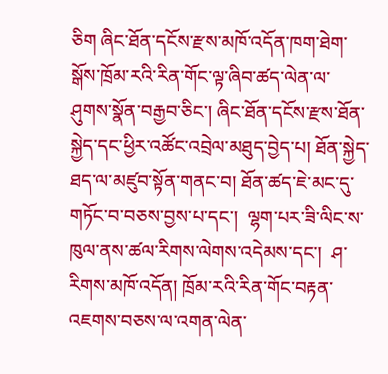ཅིག ཞིང་ཐོན་དངོས་རྫས་མཁོ་འདོན་ཁག་ཐེག་སྒོས་ཁྲོམ་རའི་རིན་གོང་ལྟ་ཞིབ་ཚད་ལེན་ལ་ཤུགས་སྣོན་བརྒྱབ་ཅིང་། ཞིང་ཐོན་དངོས་རྫས་ཐོན་སྐྱེད་དང་ཕྱིར་འཚོང་འབྲེལ་མཐུད་བྱེད་པ། ཐོན་སྐྱེད་ཐད་ལ་མཛུབ་སྟོན་གནང་བ། ཐོན་ཚད་ཇེ་མང་དུ་གཏོང་བ་བཅས་བྱས་པ་དང་།  ལྷག་པར་ཟི་ལིང་ས་ཁུལ་ནས་ཚལ་རིགས་ལེགས་འདེམས་དང་།  ཤ་རིགས་མཁོ་འདོན། ཁྲོམ་རའི་རིན་གོང་བརྟན་འཇགས་བཅས་ལ་འགན་ལེན་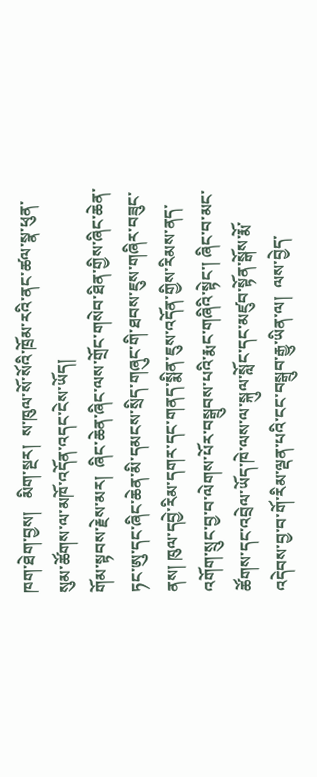ཁག་ཐེག་བྱས།   མིག་སྔར།  ས་ཁུལ་སོ་སོའི་ཁྲོམ་རའི་ནང་ཚལ་སྣ་ཕུན་སུམ་ཚོགས་ལ་མཁོ་འདོན་འདང་ངེས་ཡོད།
གོམ་སྟབས་རྗེས་མར།  ཞིང་ཆེན་ཞིང་ལས་གྲོང་གསེབ་ཐིན་གྱིས་ཞིང་ཆེན་ཏང་ཨུ་དང་ཞིང་ཆེན་མི་དམངས་སྲིད་གཞུང་གི་ཐབས་ཇུས་གཞིར་བཟུང་ནས། ཁུལ་དབྱེ་རིམ་དགར་དང་གནད་སྨིན་ཇུས་འདོན་གྱིས་རིམས་ནད་འགོག་སྲུང་བྱ་བ་ལེགས་པོར་བསྒྲུབས་པའི་རྨང་གཞིའི་སྟེང་། ཞིང་བ་མང་ཚོགས་དང་འབྲེལ་ཡོད་ཁེ་ལས་ལ་སྐུལ་སློང་དང་མཛུབ་སྟོན་སྒོས་རྨོ་འདེབས་བྱ་བ་གོ་རིམ་ལྡན་པའི་ངང་བསྒྲུབ་རྒྱུ་ཡིན་ལ།  ལས་བྱེད་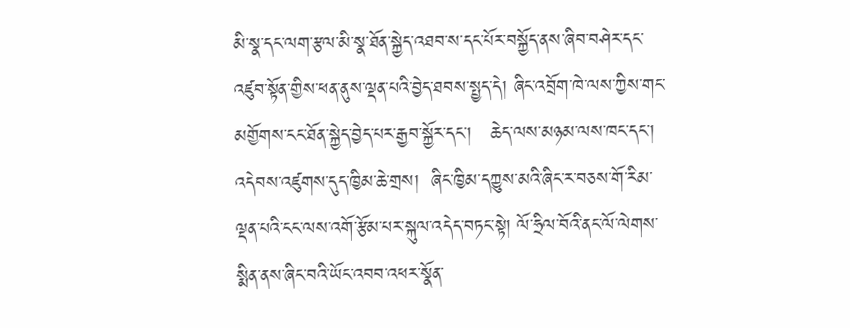མི་སྣ་དང་ལག་རྩལ་མི་སྣ་ཐོན་སྐྱེད་འཐབ་ས་དང་པོར་བསྐྱོད་ནས་ཞིབ་བཤེར་དང་འཛུབ་སྟོན་གྱིས་ཕན་ནུས་ལྡན་པའི་བྱེད་ཐབས་སྤྱད་དེ། ཞིང་འབྲོག་ཁེ་ལས་ཀྱིས་གང་མགྱོགས་ངང་ཐོན་སྐྱེད་བྱེད་པར་རྒྱབ་སྐྱོར་དང་།   ཆེད་ལས་མཉམ་ལས་ཁང་དང་། འདེབས་འཛུགས་དུད་ཁྱིམ་ཆེ་གྲས།  ཞིང་ཁྱིམ་དཀྱུས་མའི་ཞིང་ར་བཅས་གོ་རིམ་ལྡན་པའི་ངང་ལས་འགོ་རྩོམ་པར་སྐུལ་འདེད་བཏང་སྟེ། ལོ་ཧྲིལ་བོའི་ནང་ལོ་ལེགས་སྨིན་ནས་ཞིང་བའི་ཡོང་འབབ་འཕར་སྣོན་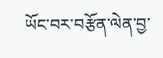ཡོང་བར་བརྩོན་ལེན་བྱ་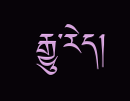རྒྱུ་རེད།